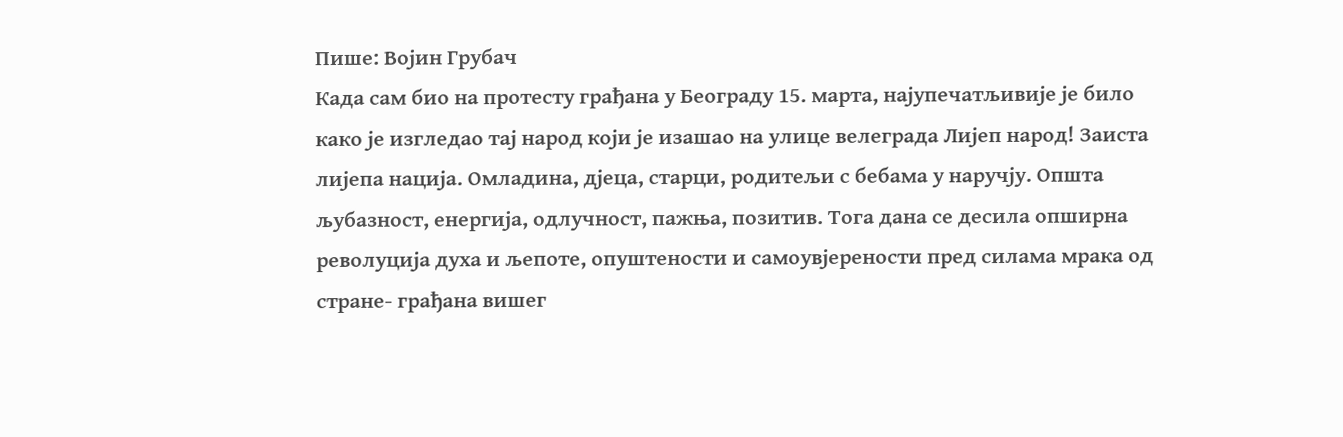Пише: Војин Грубач
Када сам био на протесту грађана у Београду 15. марта, најупечатљивије је било како је изгледао тај народ који је изашао на улице велеграда Лијеп народ! Заиста лијепа нација. Омладина, дјеца, старци, родитељи с бебама у наручју. Општа љубазност, енергија, одлучност, пажња, позитив. Тога дана се десила опширна револуција духа и љепоте, опуштености и самоувјерености пред силама мрака од стране- грађана вишег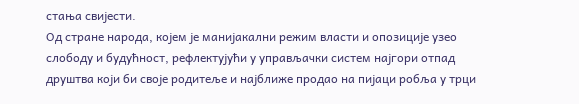стања свијести.
Од стране народа, којем је манијакални режим власти и опозиције узео слободу и будућност, рефлектујући у управљачки систем најгори отпад друштва који би своје родитеље и најближе продао на пијаци робља у трци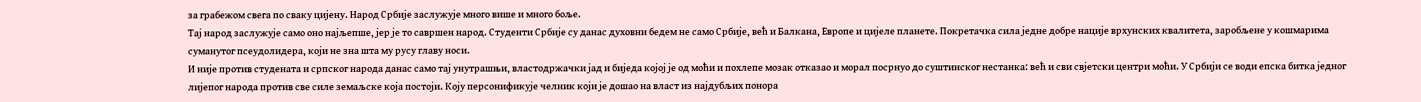за грабежом свега по сваку цијену. Народ Србије заслужује много више и много боље.
Тај народ заслужује само оно најљепше, јер је то савршен народ. Студенти Србије су данас духовни бедем не само Србије, већ и Балкана, Европе и цијеле планете. Покретачка сила једне добре нације врхунских квалитета, заробљене у кошмарима суманутог псеудолидера, који не зна шта му русу главу носи.
И није против студената и српског народа данас само тај унутрашњи, властодржачки јад и биједа којој је од моћи и похлепе мозак отказао и морал посрнуо до суштинског нестанка: већ и сви свјетски центри моћи. У Србији се води епска битка једног лијепог народа против све силе земаљске која постоји. Коју персонификује челник који је дошао на власт из најдубљих понора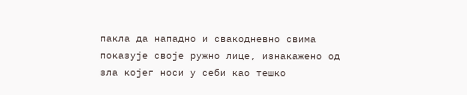пакла да нападно и свакодневно свима показује своје ружно лице, изнакажено од зла којег носи у себи као тешко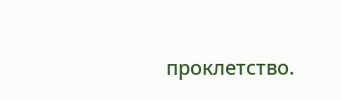проклетство.